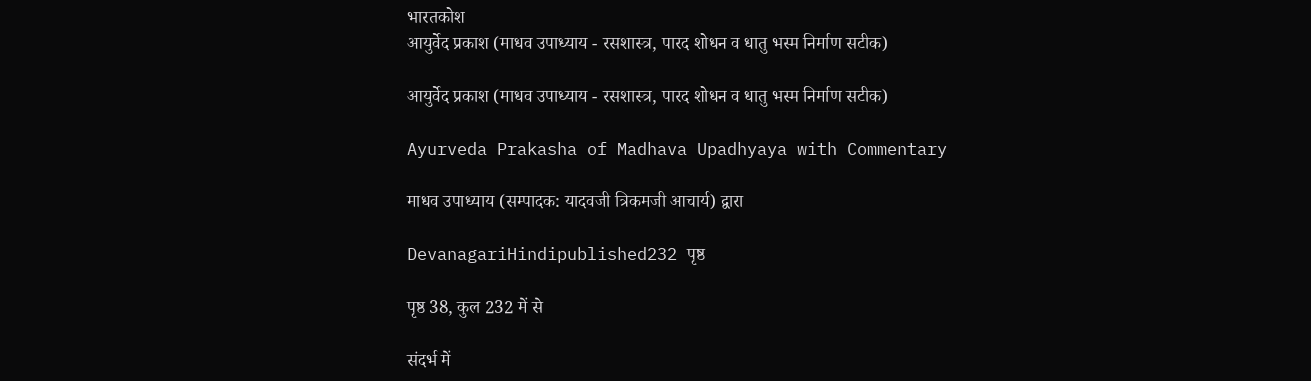भारतकोश
आयुर्वेद प्रकाश (माधव उपाध्याय - रसशास्त्र, पारद शोधन व धातु भस्म निर्माण सटीक)

आयुर्वेद प्रकाश (माधव उपाध्याय - रसशास्त्र, पारद शोधन व धातु भस्म निर्माण सटीक)

Ayurveda Prakasha of Madhava Upadhyaya with Commentary

माधव उपाध्याय (सम्पादक: यादवजी त्रिकमजी आचार्य) द्वारा

DevanagariHindipublished232 पृष्ठ

पृष्ठ 38, कुल 232 में से

संदर्भ में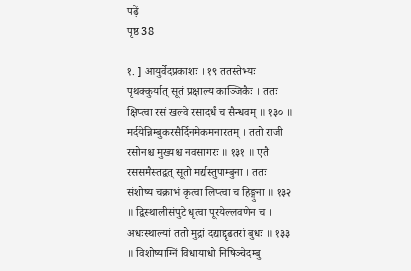पढ़ें
पृष्ठ 38

१. ] आयुर्वेदप्रकाशः । १९ ततस्तेभ्यः पृथक्कुर्यात् सूतं प्रक्षाल्य काञ्जिकैः । ततः क्षिप्त्वा रसं खल्वे रसादर्धं च सैन्धवम् ॥ १३० ॥ मर्दयेन्निम्बुकरसैर्दिनमेकमनारतम् । ततो राजी रसोनश्च मुख्यश्च नवसागरः ॥ १३१ ॥ एतै रससमैस्तद्वत् सूतो मर्द्यस्तुपाम्बुना । ततः संशोष्य चक्राभं कृत्वा लिप्त्वा च हिङ्गुना ॥ १३२ ॥ द्विस्थालीसंपुटे धृत्वा पूरयेल्लवणेन च । अधःस्थाल्यां ततो मुद्रां दद्याद्दृढतरां बुधः ॥ १३३ ॥ विशोष्याग्निं विधायाधो निषिञ्चेदम्बु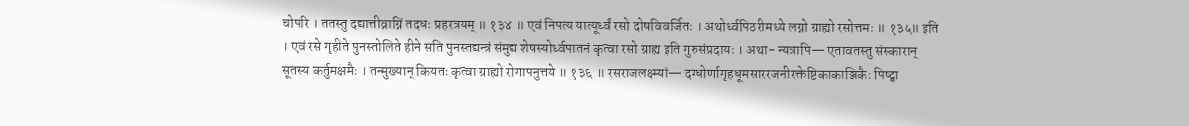चोपरि । ततस्तु दद्यात्तीव्राग्निं तदधः प्रहरत्रयम् ॥ १३४ ॥ एवं निपत्य यात्यूर्ध्वं रसो दोषविवर्जितः । अथोर्ध्वपिठरीमध्ये लग्नो ग्राह्यो रसोत्तमः ॥ १३५॥ इति । एवं रसे गृहीते पुनस्तोलिते हीने सति पुनस्तद्यन्त्रं संमुद्य शेषस्योर्ध्वपातनं कृत्वा रसो ग्राह्य इति गुरुसंप्रदायः । अथा- न्यत्रापि— एतावतस्तु संस्कारान् सूतस्य कर्तुमक्षमैः । तन्मुख्यान् कियतः कृत्वा ग्राह्यो रोगापनुत्तये ॥ १३६ ॥ रसराजलक्ष्म्यां— दग्धोर्णागृहधूमसाररजनीरक्तेष्टिकाकाञ्जिकैः पिष्ट्वा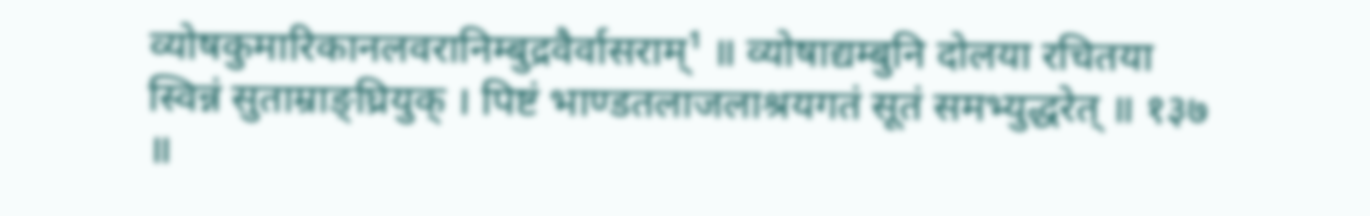व्योषकुमारिकानलवरानिम्बुद्रवैर्वासराम्¹ ॥ व्योषाद्यम्बुनि दोलया रचितया स्विन्नं सुताम्राङ्घ्रियुक् । पिष्टं भाण्डतलाजलाश्रयगतं सूतं समभ्युद्धरेत् ॥ १३७ ॥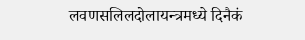लवणसलिलदोलायन्त्रमध्ये दिनैकं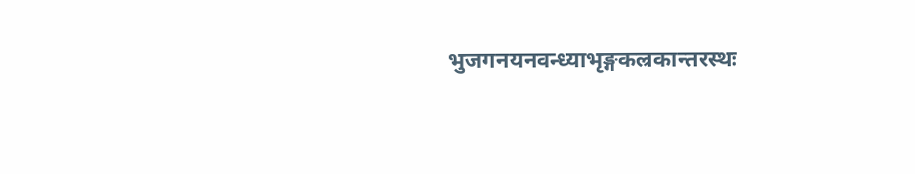भुजगनयनवन्ध्याभृङ्गकल्रकान्तरस्थः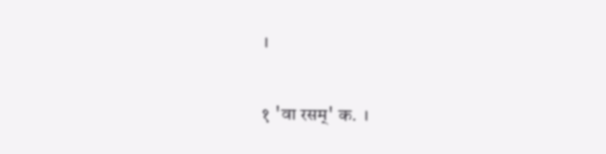।


१ 'वा रसम्' क. ।